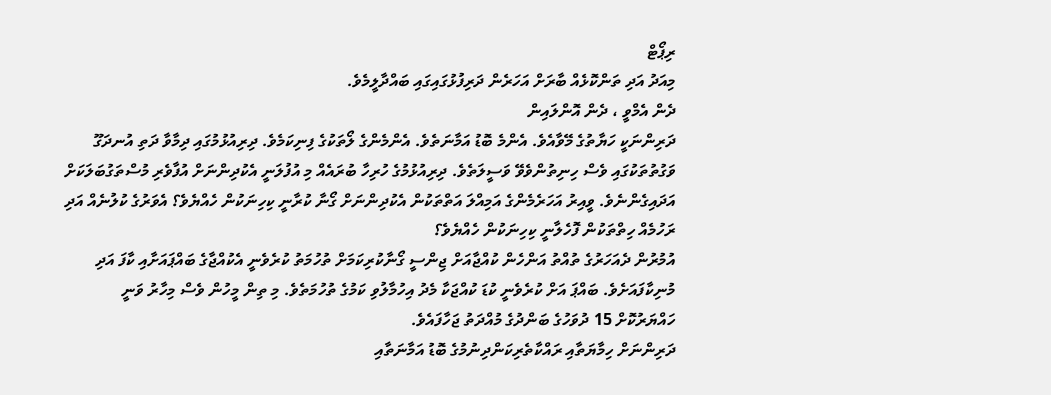ރިޕޯޓް
މިއަދު އަދި ތަންކޮޅެއް ބާރަށް އަހަރެން ދަރިފުޅުގައިގައި ބައްދާލީމެވެ.
ދެން އެމްވީ ، ދެން އޮންލައިން
ދަރިންނަކީ ހަޔާތުގެ މޭވާއެވެ. އެންމެ ބޮޑު އަމާނަތެވެ. އެންމެންގެ ލޯތަކުގެ ފިނިކަމެވެ. ދިރިއުޅުމުގައި ދިމާވާ ދަތި އުނދަގޫ ވަގުތުތަކުގައި ވެސް ހިނިތުންވެވޭ ވަސީލަތެވެ. ދިރިއުޅުމުގެ ހުރިހާ ބުރައެއް މި އުފުލަނީ އެކުދިންނަށް އުފާވެރި މުސްތަގުބަލަކަށް އަދައިގެންނެވެ. ވީއިރު އަހަރެމެންގެ އަމިއްލަ އަތްތަކުން އެކުދިންނަށް ގޯނާ ކުރާނީ ކިހިނަކުން ހެއްޔެވެ؟ އެވަރުގެ ކުލުނެއް އަދި ރަހުމެއް ހިތްތަކުން ފޮހެލާނީ ކިހިނަކުން ހެއްޔެވެ؟
އުމުރުން ދެއަހަރުގެ ތުއްތު އަންހެން ކުއްޖާއަށް ޖިންސީ ގޯނާކުރިކަމަށް ތުހުމަތު ކުރެވެނީ އެކުއްޖާގެ ބައްޕައަށާއި ކާފަ އަދި މުނިކާފައަށެވެ. ބައްޕަ އަށް ކުރެވެނީ ކުޑަ ކުއްޖަކާ މެދު އިހުމާލުވި ކަމުގެ ތުހުމަތެވެ. މި ތިން މީހުން ވެސް މިހާރު ވަނީ ހައްޔަރުކޮށް 15 ދުވަހުގެ ބަންދުގެ މުއްދަތު ޖަހާފައެވެ.
ދަރިންނަށް ހިމާޔަތާއި ރައްކާތެރިކަންދިނުމުގެ ބޮޑު އަމާނަތާއި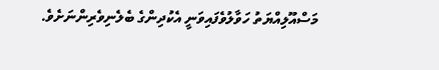މަސްއޫލިއްޔަތު ހަވާލުވެފައިވަނީ އެކުދިންގެ ބެލެނިވެރިންނަށެވެ.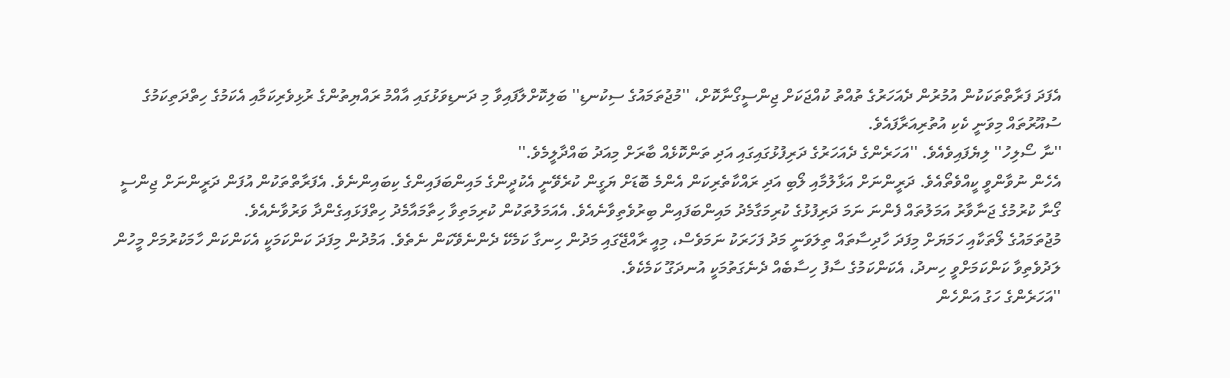އެފަދަ ފަރާތްތަކަކުން އުމުރުން ދެއަހަރުގެ ތުއްތު ކުއްޖަކަށް ޖިންސީގޯނާކޮށް، ''މުޖުތަމައުގެ ސިކުނޑި'' ބަލިކޮށްލާފައިވާ މި ދަނޑިވަޅުގައި އާއްމު ރައްޔިތުންގެ ރުޅިވެރިކަމާއި އެކަމުގެ ހިތްދަތިކަމުގެ ސުއޫރުތައް މިވަނީ ކެކި އުތުރިއަރާފައެވެ.
''ނާ ސޯލިހު'' ލިޔެފައިވެއެވެ. ''އަހަރެންގެ ދެއަހަރުގެ ދަރިފުޅުގައިގައި އަދި ތަންކޮޅެއް ބާރަށް މިއަދު ބައްދާލީމެވެ.''
އެހެން ނުވާންވީ ކީއްވެތޯއެވެ. ދަރީންނަށް އަޅާލުމާއި ލޯބި އަދި ރައްކާތެރިކަން އެންމެ ބޮޑަށް ޔަގީން ކުރެވޭނީ އެކުދީންގެ މައިންބަފައިންގެ ކިބައިންނެވެ. އެފަރާތްތަކުން އުފަން ދަރީންނަށް ޖިންސީ ގޯނާ ކުރުމުގެ ޖަނާވާރު އަމަލުތައް ފެންނަ ނަމަ ދަރިފުޅުގެ ކުރިމަގާމެދު މައިންބަފައިން ބިރުވެތިވާނެއެވެ. އެއަމަލުތަކުން ކުރިމަތިވާ ހިތާމައާމެދު ހިތްފަޅައިގެންދާ ވަރުވާނެއެވެ.
މުޖުތަމައުގެ ލޯތަކާއި ހަމަޔަށް މިފަދަ ހާދިސާތައް ތިލަވަނީ މަދު ފަހަރަކު ނަމަވެސް، މިއީ ރާއްޖޭގައި މަދުން ހިނގާ ކަމެކޭ ދެންނެވޭކަން ނެތެވެ. އަމުދުން މިފަދަ ކަންކަމަކީ އެކަންކަން ހާމަކުރުމަށް މީހުން ލަދުވެތިވާ ކަންކަމަށްވީ ހިނދު، އެކަންކަމުގެ ސާފު ހިސާބެއް ދެނެގަތުމަކީ އުނދަގޫ ކަމެކެވެ.
''އަހަރެންގެ ހަގު އަންހެން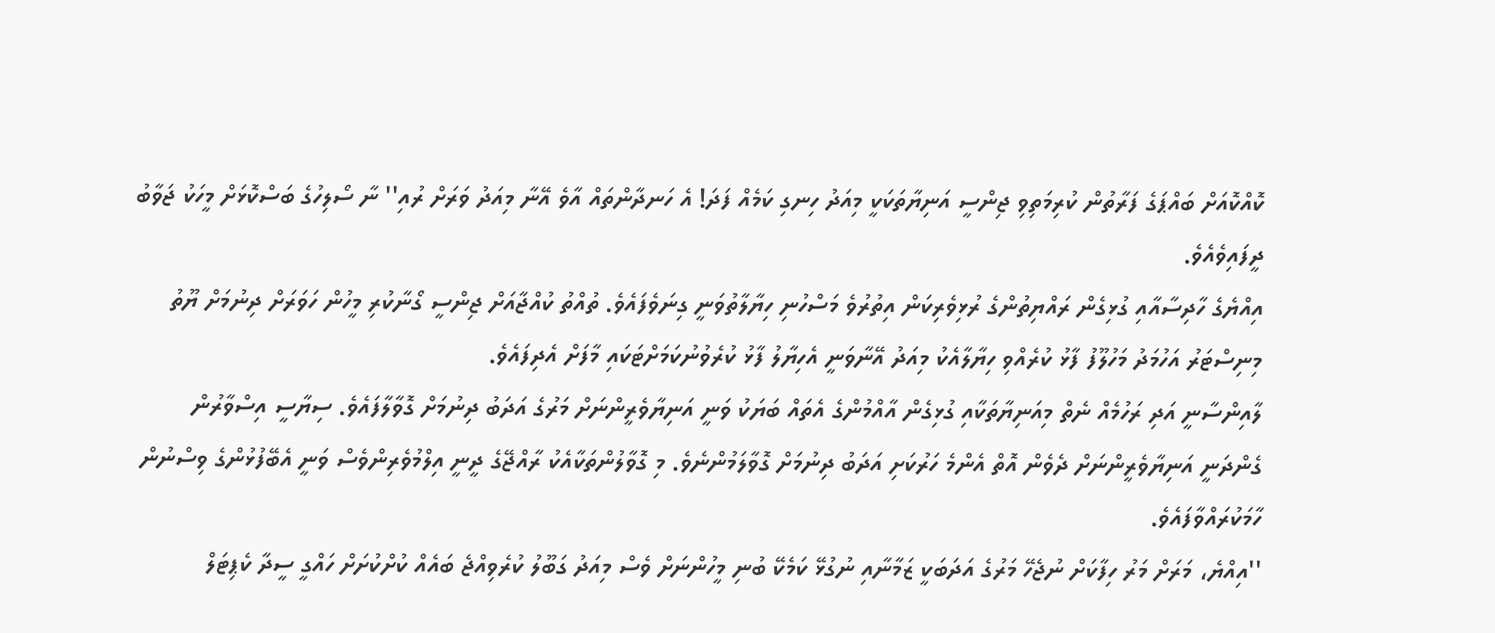ކޮއްކޮއަށް ބައްޕަގެ ފަރާތުން ކުރިމަތިވި ޖިންސީ އަނިޔާތަކަކީ މިއަދު ހިނގި ކަމެއް ފަދަ! އެ ހަނދާންތައް އާވެ އޭނާ މިއަދު ވަރަށް ރުއި'' ނާ ސޯލިހުގެ ބަސްކޮޅަށް މީހަކު ޖަވާބު ދީފައިވެއެވެ.
އިއްޔެގެ ހާދިސާއާއި ގުޅިގެން ރައްޔިތުންގެ ރުޅިވެރިކަން އިތުރުވެ މަސްހުނި ހިޔާލާތުވަނީ ގިނަވެފައެވެ. ތުއްތު ކުއްޖާއަށް ޖިންސީ ގޯނާކުރި މީހުން ހަވަރަށް ދިނުމަށް ޔޫތު މިނިސްޓަރު އަހުމަދު މަހުލޫފު ފާޅު ކުރެއްވި ހިޔާލާއެކު މިއަދު އޭނާވަނީ އެހިޔާލު ފާޅު ކުރެވުނުކަމަށްޓަކައި މާފަށް އެދިފައެވެ.
ލާއިންސާނީ އަދި ރަހުމެއް ނެތް މިއަނިޔާތަކާއި ގުޅިގެން އާއްމުންގެ އެތައް ބަޔަކު ވަނީ އަނިޔާވެރީންނަށް މަރުގެ އަދަބު ދިނުމަށް ގޮވާލާފައެވެ. ސިޔާސީ އިސްވާރުން ގެންދަނީ އަނިޔާވެރީންނަށް ދެވެން އޮތް އެންމެ ހަރުކަށި އަދަބު ދިނުމަށް ގޮވާލަމުންނެވެ. މި ގޮވާލުންތަކާއެކު ރާއްޖޭގެ ދީނީ އިލްމުވެރިންވެސް ވަނީ އެބޭފުޅުންގެ ވިސްނުން ހާމަކުރައްވާފައެވެ.
''އިއްޔެ، މަރަށް މަރު ހިފާކަށް ނުޖެހޭ މަރުގެ އަދަބަކީ ޒަމާނާއި ނުގުޅޭ ކަމެކޭ ބުނި މީހުންނަށް ވެސް މިއަދު ގަބޫލު ކުރެވިއްޖެ ބައެއް ކުށްކުށަށް ހައްގީ ސީދާ ކެޕިޓަލް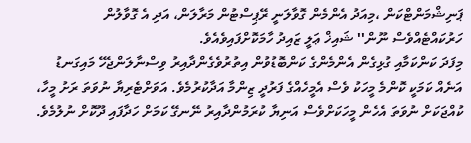ޕަނިޝްމަންޓްކަން ،މިއަދު އެންމެން ގޮވާލަނީ ރޭޕިސްޓުން މަރާލަން، އަދި އެ ގޮވާލުން ހަރުކައްޓެއްވެސް ނޫން'' ޝައިޚް ޢަލީ ޒައިދު ހާމަކޮށްފައިވެއެވެ.
މިފަދަ ކަންކަމާއި ގުޅިގެން އެންމެންގެ ކަންބޮޑުވުން އިތުރުވެގެންދާއިރު ވިސްނާލަންޖެހޭ މައިގަނޑު އަނެއް ކަމަކީ ކޮންމެ މީހަކު ވެސް އެމީހެއްގެ ފަރުދީ ޒިންމާ އަދާކުރުމެވެ. އަވަށްޓެރިޔާ ނުވަތަ ރަށު މީހާ، ކުއްޖަކަށް ނުވަތަ އެހެން މީހަކަށްވެސް އަނިޔާ ކުރަމުންދާއިރު ނޭނގޭ ކަމަށް ހަދާފައި ދޫކޮށް ނުލުމެވެ.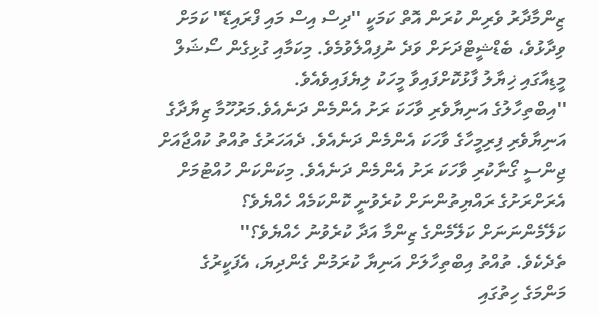ޒިންމާދާރު ވެރިން ކުރަން އޮތް ކަމަކީ ''ދިސް އިސް މައި ފްރައިޑޭ'' ކަމަށް ވިދާޅުވެ، ބެޑްޝީޓްދަށަށް ވަދެ ނުފިއްލެވުމެވެ. މިކަމާއި ގުޅިގެން ސޯޝަލް މީޑިއާގައި ޚިޔާލު ފާޅުކޮށްފައިވާ މީހަކު ލިޔެފައިވެއެވެ.
''އިބްތިހާލުގެ އަނިޔާވެރި ވާހަކަ ރަށު އެންމެން ދަނެއެވެ.މަރުހޫމާ ޒިޔާދާގެ އަނިޔާވެރި ފިރިމީހާގެ ވާހަކަ އެންމެން ދަނެއެވެ. ދެއަހަރުގެ ތުއްތު ކުއްޖާއަށް ޖިންސީ ގޯނާކުރި ވާހަކަ ރަށު އެންމެން ދަނެއެވެ. މިކަންކަން ހުއްޓުމަށް އެރަށްރަށުގެ ރައްޔިތުންނަށް ކުރެވުނީ ކޮންކަމެއް ހެއްޔެވެ؟ ކަލޭމެންނަނަށް ކަލޭމެންގެ ޒިންމާ އަދާ ކުރެވުނު ހެއްޔެވެ؟''
ތެދެކެވެ. ތުއްތު އިބްތިހާލަށް އަނިޔާ ކުރަމުން ގެންދިޔަ، އެފަކީރުގެ މަންމަގެ ހިތުގައި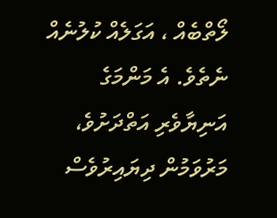ލޯތްބެއް ، އަގަލެއް ކުލުނެއް ނެތެވެ. އެ މަންމަގެ އަނިޔާވެރި އަތްދަށުވެ، މަރުވަމުން ދިޔައިރުވެސް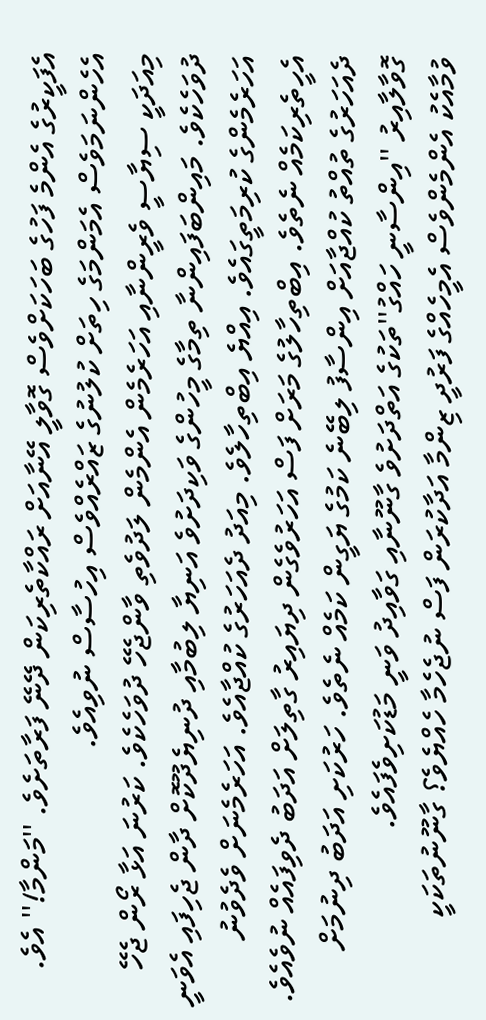އެފަކީރުގެ އެންމެ ފަހުގެ ބަހަކަށްވެސް ގޮވާލީ އޭނާއަށް ރައްކާތެރިކަން ދޭނޭ ފަރާތަށެވެ. ''މަންމާ!'' އެވެ. އެހެންނަމަވެސް އެމަންމަގެ ހިތަށް ކުލުނުގެ ޒައްރެއްވެސް އިހުސާސް ނުވިއެވެ.
މިއަދަކީ ސިޔާސީ ވެރީންނާއި އަހަރެމެން އެންމެން ލަދުވެތި ވާންޖެހޭ ދުވަހެކެވެ. ކަރުނަ އަޅާ ރޯން ޖެހޭ ދުވަހެކެވެ. މައިންބަފައިންނާ ތިމާގެ މީހުންގެ ވަކިދަށުވެ އަނިޔާ ލިބުމާއި ދުނިޔެދޫކޮށް ދާން ޖެހިފައި އެވަނީ އަހަރެމެންގެ ކުރިމަތީގައެވެ. އިއްޔެ އިބްތިހާލެވެ. މިއަދު ދެއަހަރުގެ ކުއްޖާއެވެ. އަހަރެމެނަށް ވެދެވުނު އެހީތެރިކަމެއް ނެތެވެ. އިބްތިހާލުގެ މަރަށް ފަސް އަހަރުވެގެން ދިޔައިރު ގާތިލަށް އަދަބު ދެވިފައެއް ނުވެއެވެ. ދެއަހަރުގެ ތުއްތު ކުއްޖާއަށް އިންސާފު ލިބޭނެ ކަމުގެ ޔަގީން ކަމެއް ނެތެވެ. ހަރުކަށި އަދަބު ދިނުމަށް ގޮވާލާއިރު ''އިންސާނީ ހައްގު''ތަކުގެ އަތްދަށުވެ ގާނޫނާއި ގަވާއިދު ވަނީ މަޑުކަށިވެފައެވެ.
ވުމާއެކު އެންމެންވެސް އެމީހެއްގެ ފަރުދީ ޒިންމާ އަދާކުރަން ފަސް ނުޖެހެމާ ހެއްޔެވެ؟ ގާނޫނުތަކަކީ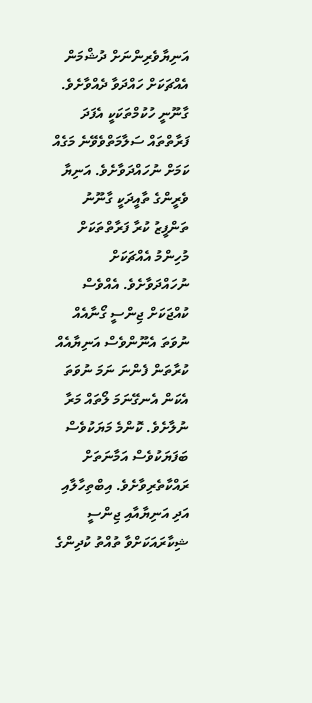އަނިޔާވެރިންނަށް ދުޝްމަން އެއްޗަކަށް ހައްދަވާ ދެއްވާށެވެ. ގާނޫނީ ހުކުމްތަކަކީ އެފަދަ ފަރާތްތައް ސަލާމަތްވެވޭނެ މަގެއް ކަމަށް ނުހައްދަވާށެވެ. އަނިޔާ ވެރީންގެ ތާއީދަކީ ގާނޫނު ތަންފީޒު ކުރާ ފަރާތްތަކަށް މުހިންމު އެއްޗަކަށް ނުހައްދަވާށެވެ. އެއްވެސް ކުއްޖަކަށް ޖިންސީ ގޯނާއެއް ނުވަތަ އެނޫންވެސް އަނިޔާއެއް ކުރާތަން ފެންނަ ނަމަ ނުވަތަ އެކަން އެނގޭނަމަ ލޯތައް މަރާ ނުލާށެވެ. ކޮންމެ މަޔަކުވެސް ބަފަޔަކުވެސް އަމާނަތަށް ރައްކާތެރިވާށެވެ. އިބްތިހާލާއި އަދި އަނިޔާއާއި ޖިންސީ ޝިކާރައަކަށްވާ ތުއްތު ކުދިންގެ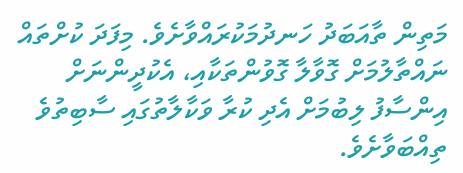މަތިން ތާއަބަދު ހަނދުމަކުރައްވާށެވެ. މިފަދަ ކުށްތައް ނައްތާލުމަށް ގޮވާލާ ގޮވުންތަކާއި، އެކުދީންނަށް އިންސާފު ލިބުމަށް އެދި ކުރާ ވަކާލާތުގައި ސާބިތުވެ ތިއްބަވާށެވެ.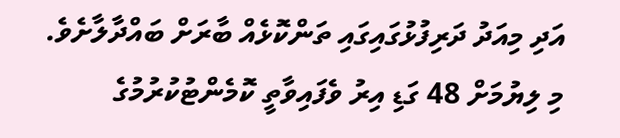އަދި މިއަދު ދަރިފުޅުގައިގައި ތަންކޮޅެއް ބާރަށް ބައްދާލާށެވެ.
މި ލިޔުމަށް 48 ގަޑި އިރު ވެފައިވާތީ ކޮމެންޓުކުރުމުގެ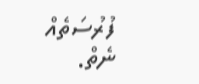ފުރުސަތެއް ނެތް.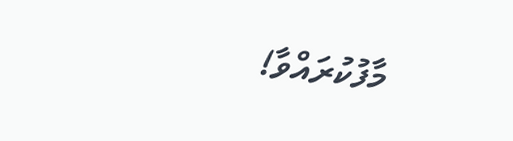މާފުކުރައްވާ!